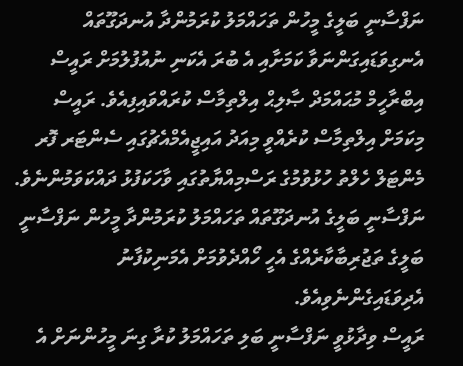ނަފްސާނީ ބަލީގެ މީހުން ތަހައްމަލު ކުރަމުންދާ އުނދަގޫތައް އެނގިވަޑައިގަންނަވާ ކަމަށާއި އެ ބުރަ އެކަނި ނުއުފުލުމަށް ރައީސް އިބްރާހީމް މުޙައްމަދް ޞާލިޙް އިލްތިމާސް ކުރައްވައިފިއެވެ. ރައީސް މިކަމަށް އިލްތިމާސް ކުރެއްވީ މިއަދު އައިޖީއެމްއެޗުގައި ސެންޓަރ ފޮރ މެންޓަލް ހެލްތު ހުޅުވުމުގެ ރަސްމިއްޔާތުގައި ވާހަކަފުޅު ދައްކަވަމުންނެވެ. ނަފްސާނީ ބަލީގެ އުނދަގޫތައް ތަހައްމަލު ކުރަމުންދާ މީހުން ނަފްސާނީ ބަލީގެ ތަޖުރިބާކާރެއްގެ އެހީ ހޯއްދެވުމަށް އެމަނިކުފާނު އެދިވަޑައިގެންނެވިއެވެ.
ރައީސް ވިދާޅުވީ ނަފްސާނީ ބަލި ތަހައްމަލު ކުރާ ގިނަ މީހުންނަށް އެ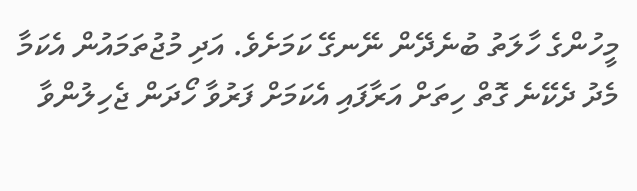މީހުންގެ ހާލަތު ބުނެދޭން ނޭނގޭ ކަމަށެވެ. އަދި މުޖުތަމައުން އެކަމާ މެދު ދެކޭނެ ގޮތް ހިތަށް އަރާފައި އެކަމަށް ފަރުވާ ހޯދަން ޖެހިލުންވާ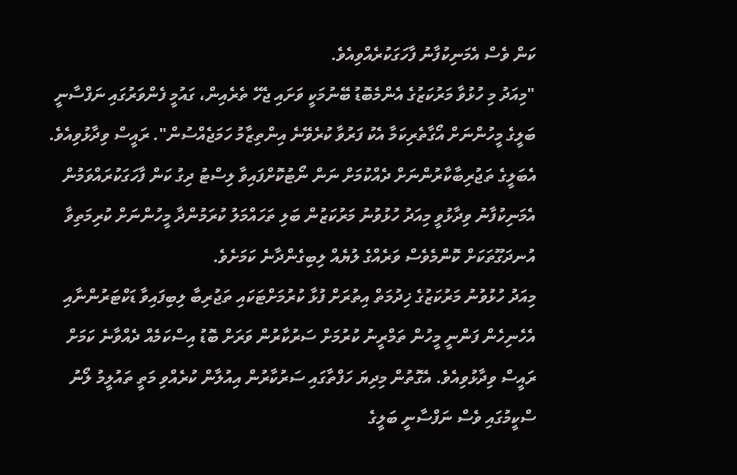ކަން ވެސް އެމަނިކުފާނު ފާހަގަކުރެއްވިއެވެ.
"މިއަދު މި ހުޅުވާ މަރުކަޒުގެ އެންމެބޮޑު ބޭނުމަކީ ވަށައި ޖެހޭ ތެރެއިން، ގައުމީ ފެންވަރުގައި ނަފްސާނީ ބަލީގެ މީހުންނަށް އޯގާތެރިކަމާ އެކު ފަރުވާ ކުރެވޭނެ އިންތިޒާމު ހަމަޖެއްސުން". ރައީސް ވިދާޅުވިއެވެ. އެބަލީގެ ތަޖުރިބާކާރުންނަށް ދެއްކުމަށް ނަން ނޯޓުކޮށްފައިވާ ލިސްޓު ދިގު ކަން ފާހަގަކުރައްވަމުން އެމަނިކުފާނު ވިދާޅުވީ މިއަދު ހުޅުވުނު މަރުކަޒުން ބަލި ތަހައްމަލު ކުރަމުންދާ މީހުންނަށް ކުރިމަތިވާ އުނދަގޫތަކަށް ކޮންމެވެސް ވަރެއްގެ ލުޔެއް ލިބިގެންދާނެ ކަމަށެވެ.
މިއަދު ހުޅުވުނު މަރުކަޒުގެ ޚިދުމަތް އިތުރަށް ފުޅާ ކުރުމަށްޓަކައި ތަޖުރިބާ ލިބިފައިވާ ޑަކްޓަރުންނާއި އެހެނިހެން ފަންނީ މީހުން ތަމްރީނު ކުރުމަށް ސަރުކާރުން ވަރަށް ބޮޑު އިސްކަމެއް ދެއްވާނެ ކަމަށް ރައީސް ވިދާޅުވިއެވެ. އެގޮތުން މިދިޔަ ހަފްތާގައި ސަރުކާރުން އިއުލާން ކުރެއްވި މަތީ ތައުލީމު ލޯނު ސްކީމުގައި ވެސް ނަފްސާނީ ބަލީގެ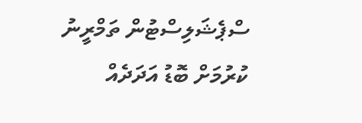ސްޕެޝަލިސްޓުން ތަމްރީނު ކުރުމަށް ބޮޑު އަދަދެއް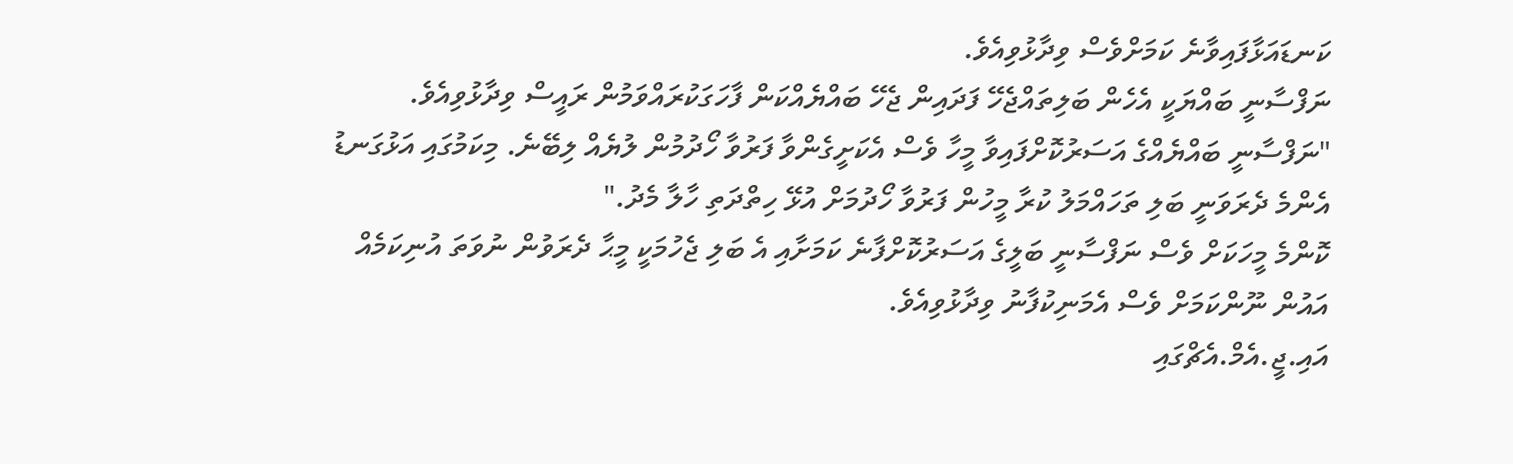ކަނޑައަޅާފައިވާނެ ކަމަށްވެސް ވިދާޅުވިއެވެ.
ނަފްސާނީ ބައްޔަކީ އެހެން ބަލިތައްޖެހޭ ފަދައިން ޖެހޭ ބައްޔެއްކަން ފާހަގަކުރައްވަމުން ރައީސް ވިދާޅުވިއެވެ. "ނަފްސާނީ ބައްޔެއްގެ އަސަރުކޮށްފައިވާ މީހާ ވެސް އެކަށީގެންވާ ފަރުވާ ހޯދުމުން ލުޔެއް ލިބޭނެ. މިކަމުގައި އަޅުގަނޑު އެންމެ ދެރަވަނީ ބަލި ތަހައްމަލު ކުރާ މީހުން ފަރުވާ ހޯދުމަށް އުޅޭ ހިތްދަތި ހާލާ މެދު."
ކޮންމެ މީހަކަށް ވެސް ނަފްސާނީ ބަލީގެ އަސަރުކޮށްފާނެ ކަމަށާއި އެ ބަލި ޖެހުމަކީ މީޙާ ދެރަވުން ނުވަތަ އުނިކަމެއް އައުން ނޫންކަމަށް ވެސް އެމަނިކުފާނު ވިދާޅުވިއެވެ.
އައި.ޖީ.އެމް.އެޗްގައި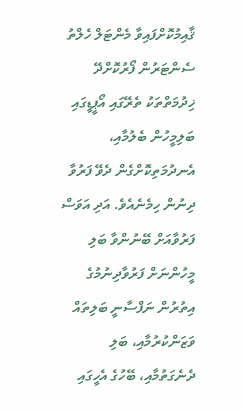ޤާއިމުކޮށްފައިވާ މެންޓަލް ހެލްތު ސެންޓަރުން ފޯރުކޮށްދޭ ޚިދުމަތްތަކު ތެރޭގައި އޯޕީޑީގައި ބަލިމީހުން ބެލުމާއި، އެނދުމަތިކޮށްގެން ދެވޭ ފަރުވާ ދިނުން ހިމެނެއެވެ. އަދި އަވަސް ފަރުވާއަށް ބޭނުންވާ ބަލި މީހުންނަށް ފަރުވާދިނުމުގެ އިތުރުން ނަފްސާނީ ބަލިތައް ވަޒަންކުރުމާއި، ބަލި ދެނެގަތުމާއި، ބޭހުގެ އެހީގައި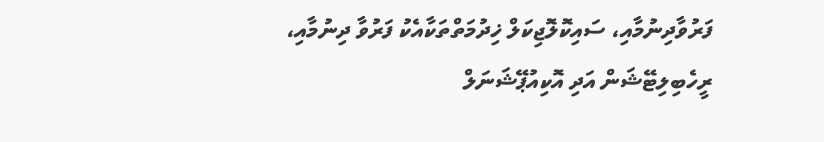ފަރުވާދިނުމާއި، ސައިކޮލޮޖިކަލް ޚިދުމަތްތަކާއެކު ފަރުވާ ދިނުމާއި، ރީހެބިލިޓޭޝަން އަދި އޮކިއުޕޭޝަނަލް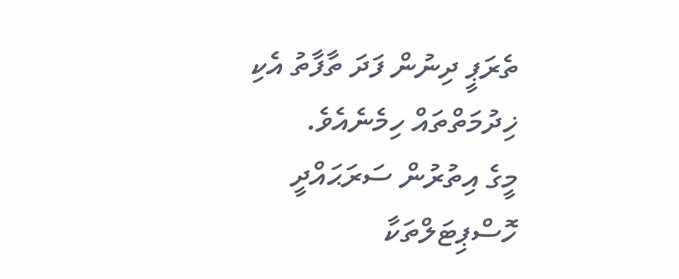ތެރަޕީ ދިނުން ފަދަ ތާފާތު އެކި ޚިދުމަތްތައް ހިމެނެއެވެ.
މީގެ އިތުރުން ސަރަޙައްދީ ހޮސްޕިޓަލްތަކާ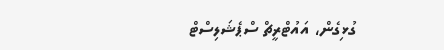ގުޅިގެން، އައުޓްރީޗް ސްޕެޝަލިސްޓް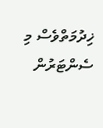ޚިދުމަތްވެސް މި ސެންޓަރުން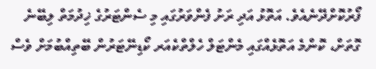ފޯރުކޮށްދޭނެއެވެ. އަތޮޅު އަދި ރަށު ފެންވަރުގައި މި ސެންޓަރުގެ ޚިދުމަތް ލިބޭނެ ގޮތަށް، ކޮންމެ އަތޮޅެއްގައި މެންޓަލް ހެލްތްކެއަރ ކޯޑިނޭޓަރުން ބޭތިއްބުމަށް ވެސް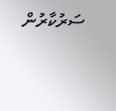ސަރުކާރުން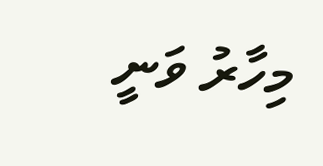މިހާރު ވަނީ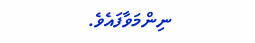ނިންމަވާފައެވެ.